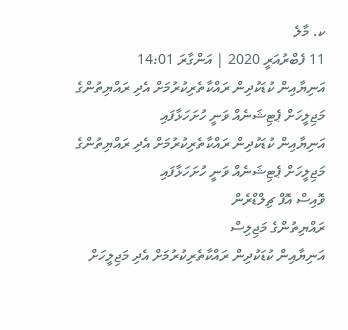ކ. މާލެ
11 ފެބްރުއަރީ 2020 | އަންގާރަ 14:01
އަނިޔާއިން ކުޑަކުދިން ރައްކާތެރިކުރުމަށް އެދި ރައްޔިތުންގެ މަޖިލީހަށް ޕެޓިޝަނެއް ވަނީ ހުށަހަޅާފައި
އަނިޔާއިން ކުޑަކުދިން ރައްކާތެރިކުރުމަށް އެދި ރައްޔިތުންގެ މަޖިލީހަށް ޕެޓިޝަނެއް ވަނީ ހުށަހަޅާފައި
ވޮއިސް އޮފް ޗިލްޑްރެން
ރައްޔިތުންގެ މަޖިލިސް
އަނިޔާއިން ކުޑަކުދިން ރައްކާތެރިކުރުމަށް އެދި މަޖިލީހަށް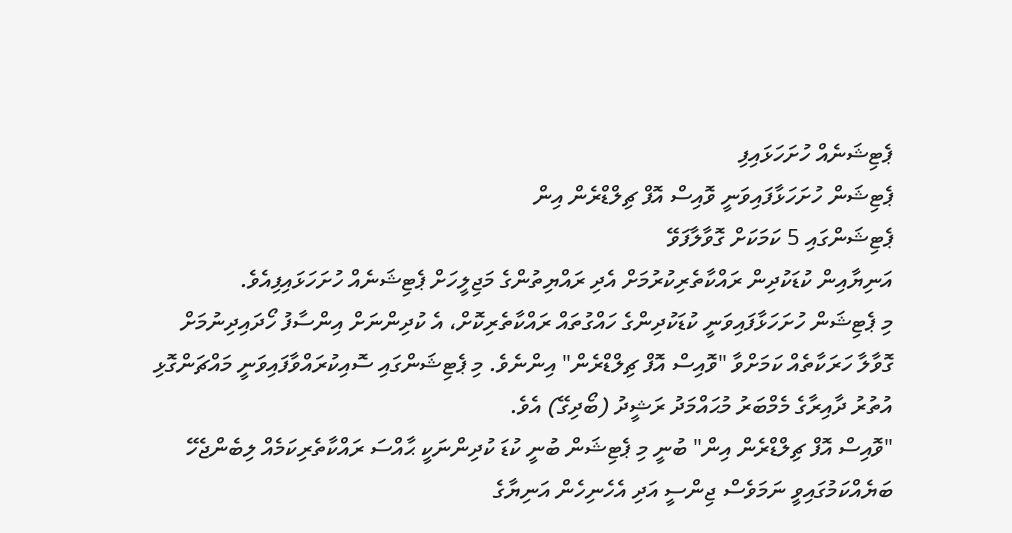ޕެޓިޝަނެއް ހުށަހަޅައިފި
ޕެޓިޝަން ހުށަހަޅާފައިވަނީ ވޮއިސް އޮފް ޗިލްޑްރެން އިން
ޕެޓިޝަންގައި 5 ކަމަކަށް ގޮވާލާފަވޭ
އަނިޔާއިން ކުޑަކުދިން ރައްކާތެރިކުރުމަށް އެދި ރައްޔިތުންގެ މަޖިލީހަށް ޕެޓިޝަނެއް ހުށަހަޅައިފިއެވެ.
މި ޕެޓިޝަން ހުށަހަޅާފައިވަނީ ކުޑަކުދިންގެ ހައްގުތައް ރައްކާތެރިކޮށް، އެ ކުދިންނަށް އިންސާފު ހޯދައިދިނުމަށް ގޮވާލާ ހަރަކާތެއް ކަމަށްވާ "ވޮއިސް އޮފް ޗިލްޑްރެން" އިންނެވެ. މި ޕެޓިޝަންގައި ސޮއިކުރައްވާފައިވަނީ މައްޗަންގޮޅި އުތުރު ދާއިރާގެ މެމްބަރު މުޙައްމަދު ރަޝީދު (ބޯދިގޭ) އެވެ.
"ވޮއިސް އޮފް ޗިލްޑްރެން އިން" ބުނީ މި ޕެޓިޝަން ބުނީ ކުޑަ ކުދިންނަކީ ޙާއްސަ ރައްކާތެރިކަމެއް ލިބެންޖެހޭ ބަޔެއްކަމުގައިވީ ނަމަވެސް ޖިންސީ އަދި އެހެނިހެން އަނިޔާގެ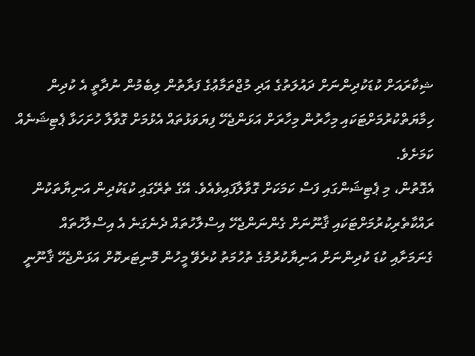ޝިކާރައަށް ކުޑަކުދިންނަށް ދައުލަތުގެ އަދި މުޖްތަމާޢުގެ ފަރާތުން ލިބެމުން ނުދާތީ އެ ކުދިން ހިމާޔަތްކުރުމަށްޓަކައި މިހާރުން މިހާރަށް އަޅަންޖެހޭ ފިޔަވަޅުތައް އެޅުމަށް ގޮވާލާ ހުށަހަޅާ ޕެޓިޝަނެއް ކަމަށެވެ.
އެގޮތުން، މި ޕެޓިޝަންގައި ފަސް ކަމަކަށް ގޮވާލާފައިވެއެވެ. އޭގެ ތެރޭގައި ކުޑަކުދިން އަނިޔާތަކުން ރައްކާތެރިކުރުމަށްޓަކައި ޤާނޫނަށް ގެންނަންޖެހޭ އިސްލާހުތައް ދެނެގަނެ އެ އިސްލާހުތައް ގެނަމަށާއި ކުޑަ ކުދިންނަށް އަނިޔާކުރުމުގެ ތުހުމަތު ކުރެވޭ މީހުން މޮނިޓަރކޮށް އަޅަންޖެހޭ ޤާނޫނީ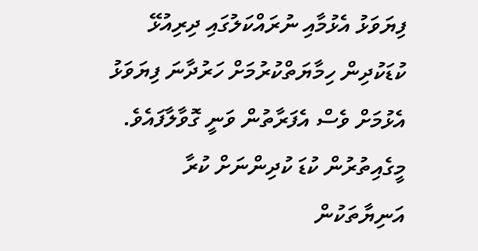ފިޔަވަޅު އެޅުމާއި ނުރައްކަލުގައި ދިރިއުޅޭ ކުޑަކުދިން ހިމާޔަތްކުރުމަށް ހަރުދާނަ ފިޔަވަޅު އެޅުމަށް ވެސް އެފަރާތުން ވަނީ ގޮވާލާފައެވެ.
މީގެއިތުރުން ކުޑަ ކުދިންނަށް ކުރާ އަނިޔާތަކުން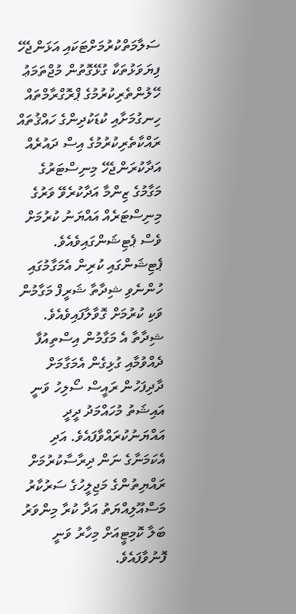ސަލާމަތްކުރުމަށްޓަކައި އަޅަންޖެހޭ ފިޔަވަޅުތަކާ ގުޅޭގޮތުން މުޖްތަމަޢު ހޭލުންތެރިކުރުމުގެ ޕްރޮގްރާމްތައް ހިނގުމަށާއި ކުޑަކުދިންގެ ހައްޤުތައް ރައްކާތެރިކުރުމުގެ އިސް ދައުރެއް އަދާކުރަންޖެހޭ މިނިސްޓަރުގެ މަގާމުގެ ޒިންމާ އަދާކުރެވޭ ވަރުގެ މިނިސްޓަރެއް އައްޔަނު ކުރުމަށް ވެސް ޕެޓިޝަންގައިވެއެވެ.
ޕެޓިޝަންގައި ކުރިން އެމަގާމުގައި ހުންނެވި ޝިދާތާ ޝަރީފް މަގާމުން ވަކި ކުރުމަށް ގޮވާލާފައިވެއެވެ. ޝިދާތާ އެ މަގާމުން އިސްތިއުފާ ދެއްވުމާއި ގުޅިގެން އެމަގާމަށް ދާދިފަހުން ރައީސް ސޯލިހު ވަނީ އައިޝަތު މުހައްމަދު ދީދީ އައްޔަނުކުރައްވާފައެވެ. އަދި އެކަމަނާގެ ނަން ދިރާސާކުރުމަށް ރައްޔިތުންގެ މަޖިލީހުގެ ސަރުކާރު މަސްއޫލިއްޔަތު އަދާ ކުރާ މިންވަރު ބަލާ ކޮމިޓީއަށް މިހާރު ވަނީ ފޮނުވާފައެވެ.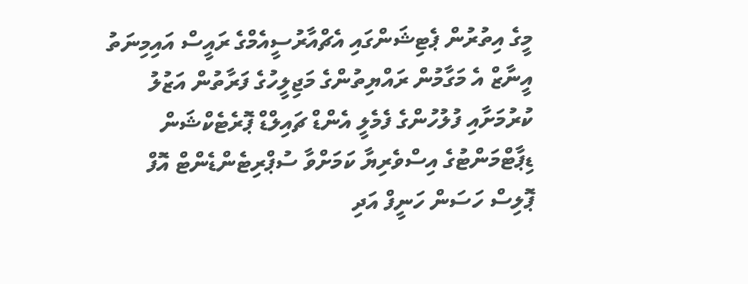މީގެ އިތުރުން ޕެޓިޝަންގައި އެޗްއާރުސީއެމްގެ ރައީސް އައިމިނަތު އީނާޒް އެ މަގާމުން ރައްޔިތުންގެ މަޖިލީހުގެ ފަރާތުން އަޒުލު ކުރުމަށާއި ފުލުހުންގެ ފެމެލީ އެންޑް ޗައިލްޑް ޕޮރެޓެކްޝަން ޑިޕާޓްމަންޓުގެ އިސްވެރިޔާ ކަމަށްވާ ސުޕްރިޓެންޑެންޓް އޮފް ޕޮލިސް ހަސަން ހަނީފް އަދި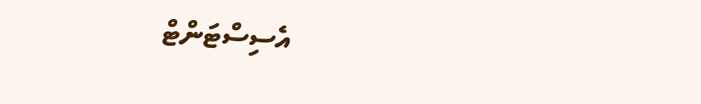އެސިސްޓަންޓް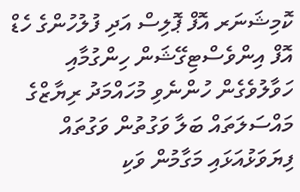ކޮމިޝަނަރ އޮފް ޕޮލިސް އަދި ފުލުހުންގެ ހެޑް އޮފް އިންވެސްޓިގޭޝަން ހިންގުމާއި ހަވާލުވެގެން ހުންނެވި މުހައްމަދު ރިޔާޒްގެ މައްސަލަތައް ބަލާ ވަގުތުން ވަގުތައް ފިޔަވަޅުއަޅައި މަގާމުން ވަކި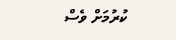ކުރުމަށް ވެސް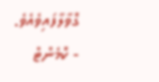ގޮވާލާފައިވެއެވެ.
- ކޮމެންޓް